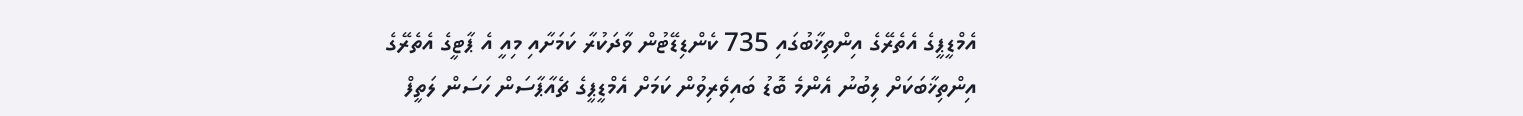އެމްޑީޕީގެ އެތެރޭގެ އިންތިޚާބުގައި 735 ކެންޑިޑޭޓުން ވާދަކުރާ ކަމަށާއި މިއީ އެ ޕާޓީގެ އެތެރޭގެ އިންތިޚާބަކަށް ލިބުނު އެންމެ ބޮޑު ބައިވެރިވުން ކަމަށް އެމްޑީޕީގެ ޗެއާޕާސަން ހަސަން ލަތީފް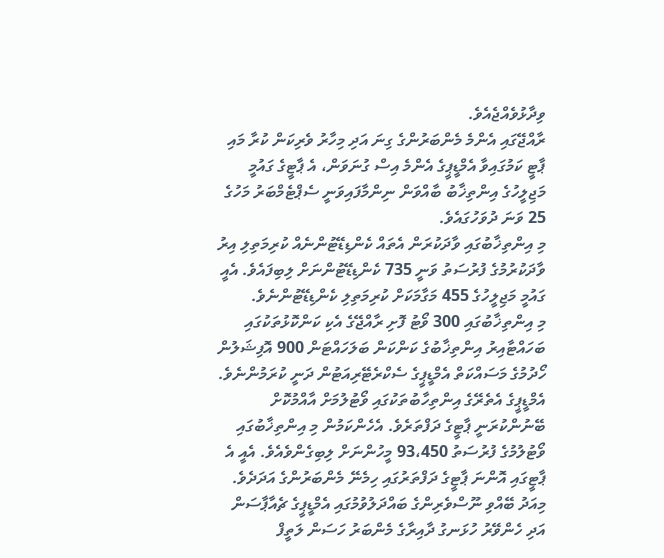ވިދާޅުވެއްޖެއެވެ.
ރާއްޖޭގައި އެންމެ މެންބަރުންގެ ގިނަ އަދި މިހާރު ވެރިކަން ކުރާ މައި ޕާޓީ ކަމުގައިވާ އެމްޑީޕީގެ އެންމެ އިސް ގުނަވަން، އެ ޕާޓީގެ ގައުމީ މަޖިލީހުގެ އިންތިޚާބު ބާއްވަން ނިންމާފައިވަނީ ސެޕްޓެމްބަރު މަހުގެ 25 ވަނަ ދުވަހުގައެވެ.
މި އިންތިޚާބުގައި ވާދަކުރަން އެތައް ކެންޑިޑޭޓުންނެއް ކުރިމަތިލި އިރު ވާދަކުރުމުގެ ފުރުސަތު ވަނީ 735 ކެންޑިޑޭޓުންނަށް ލިބިފައެވެ. އެއީ ގައުމީ މަޖިލީހުގެ 455 މަގާމަކަށް ކުރިމަތިލި ކެންޑިޑޭޓުންނެވެ.
މި އިންތިޚާބުގައި 300 ވޯޓު ފޮށި ރާއްޖޭގެ އެކި ކަންކޮޅުތަކުގައި ބަހައްޓާއިރު އިންތިޚާބުގެ ކަންކަން ބަލަހައްޓަން 900 އޮފިޝަލުން ހޯދުމުގެ މަސައްކަތް އެމްޑީޕީގެ ސެކްރެޓޭރިއަޓުން ދަނީ ކުރަމުންނެވެ.
އެމްޑީޕީގެ އެތެރޭގެ އިންތިހާބުތަކުގައި ވޯޓުލުމަށް އާއްމުކޮށް ބޭނުންކުރަނީ ޕާޓީގެ ދަފްތަރެވެ. އެހެންކަމުން މި އިންތިޚާބުގައި ވޯޓުލުމުގެ ފުރުސަތު 93،450 މީހުންނަށް ލިބިގެންވެއެވެ. އެއީ އެ ޕާޓީގައި އޮންނަ ޕާޓީގެ ދަފްތަރުގައި ހިމެނޭ މެންބަރުންގެ އަދަދެވެ.
މިއަދު ބޭއްވި ނޫސްވެރިންގެ ބައްދަލުވުމުގައި އެމްޑީޕީގެ ޗެއާޕާސަން އަދި ހެންވޭރު ހުޅަނގު ދާއިރާގެ މެންބަރު ހަސަން ލަތީފް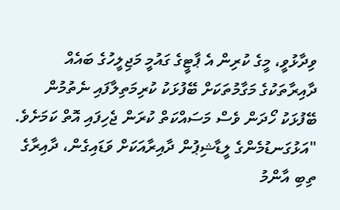ވިދާޅުވީ، މީގެ ކުރިން އެ ޕާޓީގެ ގައުމީ މަޖިލީހުގެ ބައެއް ދާއިރާތަކުގެ މަގާމުތަކަށް ބޭފުޅަކު ކުރިމަތިލާފައި ނެތުމުން ބޭފުޅަކު ހޯދަން ވެސް މަސައްކަތް ކުރަން ޖެހިފައި އޮތް ކަމަށެވެ.
"އަޅުގަނޑުމެންގެ ލީޑާޝިޕުން ދާއިރާއަކަށް ވަޑައިގެން، ދާއިރާގެ ތިބި އާންމު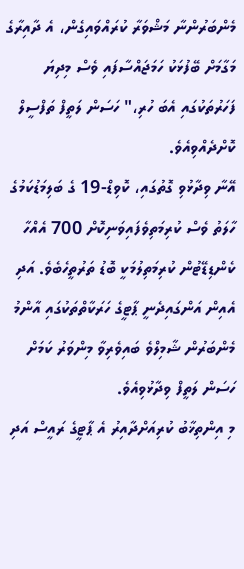މެންބަރުންނާ މަޝްވަރާ ކުރައްވައިގެން، އެ ދާއިރާގެ މަގާމަށް ބޭފުޅަކު ހަމަޖައްސާފައި ވެސް މިދިޔަ ފަހަރުތަކުގައި އެބަ ހުރި،" ހަސަން ލަތީފް ތަފްސީލް ކޮށްދެއްވިއެވެ.
އޭނާ ވިދާޅުވި ގޮތުގައި، ކޮވިޑް-19 ގެ ބަލިމަޑުކަމުގެ ހާލަތު ވެސް ކުރިމަތިވެފައިވަނިކޮށް 700 އެއްހާ ކެންޑިޑޭޓުން ކުރިމަތިލުމަކީ ބޮޑު ތަރުތީހެބެވެ. އަދި އެއިން އަންގައިދެނީ ޕާޓީގެ ހަރަކާތްތަކުގައި އާންމު މެންބަރުން ޝާމިލްވެ ބައިވެރިވާ މިންވަރު ކަމަށް ހަސަން ލަތީފް ވިދާޅުވިއެވެ.
މި އިންތިޚާބު ކުރިއަށްދާއިރު އެ ޕާޓީގެ ރައީސް އަދި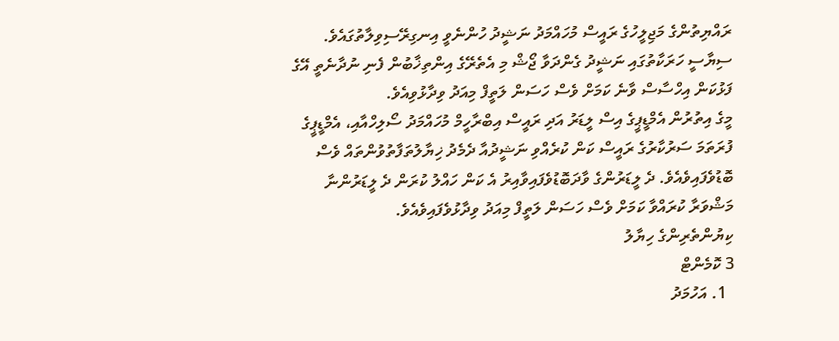ރައްޔިތުންގެ މަޖިލީހުގެ ރައީސް މުހައްމަދު ނަޝީދު ހުންނެވީ އިނގިރޭސިވިލާތުގައެވެ. ސިޔާސީ ހަރަކާތުގައި ނަޝީދު ގެންދަވާ ޖޯޝް މި އެތެރޭގެ އިންތިޚާބުން ފެނި ނުދާނެތީ އޭގެ ފަޅުކަން އިހްސާސް ވާނެ ކަމަށް ވެސް ހަސަން ލަތީފް މިއަދު ވިދާޅުވިއެވެ.
މީގެ އިތުރުން އެމްޑީޕީގެ އިސް ލީޑަރު އަދި ރައީސް އިބްރާހީމް މުހައްމަދު ސޯލިހްއާއި، އެމްޑީޕީގެ ފުރަތަމަ ސަރުކާރުގެ ރައީސް ކަން ކުރެއްވި ނަޝީދުއާ ދެމެދު ޚިޔާލުތަފާތުވުންތައް ވެސް ބޮޑުވެފައިވެއެވެ. ދެ ލީޑަރުންގެ ވާދަބޮޑުވެފައިވާއިރު އެ ކަން ހައްލު ކުރަން ދެ ލީޑަރުންނާ މަޝްވަރާ ކުރައްވާ ކަމަށް ވެސް ހަސަން ލަތީފް މިއަދު ވިދާޅުވެފައިވެއެވެ.
ކިޔުންތެރިންގެ ހިޔާލު
3 ކޮމެންޓް
  1. އަހުމަދު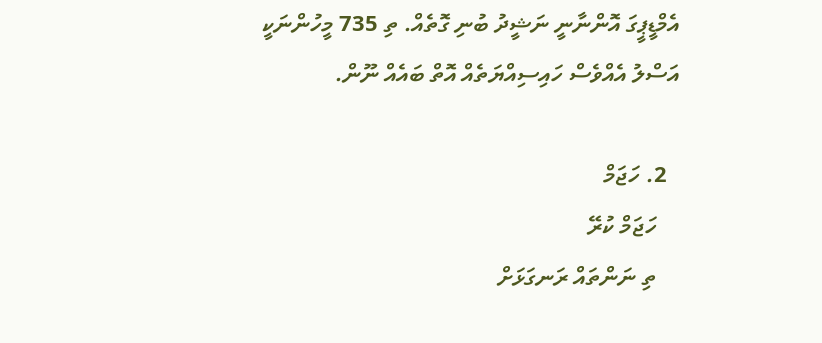އެމްޑީޕީގަ އޮންނާނީ ނަޝީދު ބުނި ގޮތެއް. ތި 735 މީހުންނަކީ އަސްލު އެއްވެސް ހައިސިއްޔަތެއް އޮތް ބައެއް ނޫން.

  2. ހަޖަމް
    ހަޖަމް ކުރޭ
    ތި ނަންތައް ރަނގަޅަށް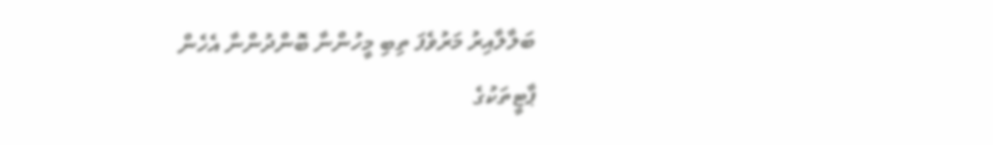ބަލާލާއިރު މަރުވެފަ ތިބި މީހުންނާ ބޮންދުންނާ އެހެން ޕާޓީތަކުގެ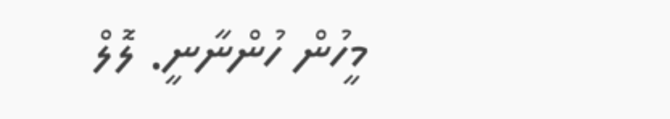މީހުން ހުންނާނީ. ލޮލް